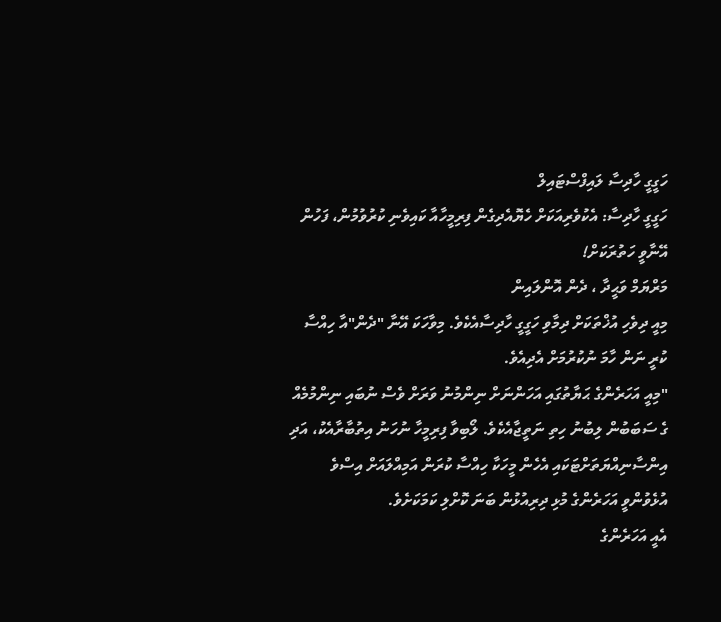ހަގީގީ ހާދިސާ ލައިފްސްޓައިލް
ހަގީގީ ހާދިސާ: އެކުވެރިއަކަށް ހެޔޮއެދިގެން ފިރިމީހާއާ ކައިވެނި ކުރުވުމުން، ފަހުން އޭނާވީ ހަތުރަކަށް!
މަރްޔަމް ވަޙީދާ ، ދެން އޮންލައިން
މިއީ ދިވެހި އުޚްތަކަށް ދިމާވި ހަގީގީ ހާދިސާއެކެވެ. މިވާހަކަ އޭނާ "ދެން"އާ ހިއްސާ ކުރީ ނަން ހާމަ ނުކުރުމަށް އެދިއެވެ.
"މިއީ އަހަރެންގެ ޙަޔާތުގައި އަހަންނަށް ނިންމުނު ވަރަށް ވެސް ނުބައި ނިންމުމެއް ގެ ސަބަބުން ލިބުނު ހިތި ނަތީޖާއެކެވެ. ލޯބިވާ ފިރިމީހާ ނުހަނު އިތުބާރާއެކު، އަދި އިންސާނިއްޔަތަށްޓަކައި އެހެން މީހަކާ ހިއްސާ ކުރަން އަމިއްލައަށް އިސްވެ އުޅެވުންވީ އަހަރެންގެ މުޅި ދިރިއުޅުން ބަނަ ކޮށްލި ކަމަކަށެވެ.
އެއީ އަހަރެންގެ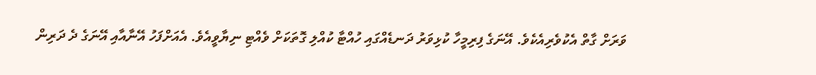ވަރަށް ގާތް އެކުވެރިއެކެވެ. އޭނަގެ ފިރިމީހާ ކުޅިވަރު ދަނޑެއްގައި ހުއްޓާ ކުއްލި ގޮތަކަށް ވެއްޓި ނިޔާވީއެވެ. އެއަށްފަހު އޭނާއާއި އޭނަގެ ދެ ދަރިން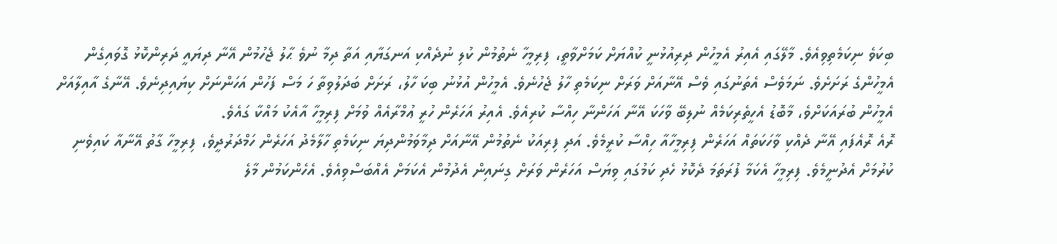ބިކަވެ ނިކަމެތިވިއެވެ. މާލޭގައި އެއިރު އެމީހުން ދިރިއުޅުނީ ކުއްޔަށް ކަމަށްވާތީ، ފިރިމީހާ ނެތުމުން ކުލި ނުދެއްކި އަނގަޔާއި އަތާ ދިމާ ނުވެ ޙާލު ޖެހުމުން އޭނާ ދިޔައީ ދަރިންކޮޅު ގޮވައިގެން އެމީހުންގެ ރަށަށެވެ. ނަމަވެސް އެތަނުގައި ވެސް އޭނާއަށް ވަރަށް ނިކަމެތި ހާލު ޖެހުނެވެ. އެމީހުން އުޅުނު ބިކަ ހާލު، ރަށަށް ބަދަލުވިތާ ހަ މަސް ފަހުން އަހަންނަށް ކިޔައިދިނެވެ. އޭނާގެ އާއިލާއަށް އެމީހުން ބުރައަކަށްވެ، މާބޮޑު އެހީތެރިކަމެއް ނުލިބޭ ވާހަކަ އޭނާ އަހަންނާ ހިއްސާ ކުރިއެވެ. އެއިރު އަހަރެން ހުރީ ޢުމްރާއެއް ވުމަށް ފިރިމީހާ އާއެކު މައްކާ ގައެވެ.
ރޮއެ ރޮއެފައި އޭނާ ދެއްކި ވާހަކަތައް އަހަރެން ފިރިމީހާއާ ހިއްސާ ކުރީމެވެ. އަދި ފިރިއަކު ނެތުމުން އޭނާއަށް ދިމާވަމުންދިޔަ ނިކަމެތި ހާލާމެދު އަހަރެން ހަމްދަރުދީވެ، ފިރިމީހާ ގާތު އޭނާއާ ކައިވެނި ކުރުމަށް އެދުނީމެވެ. ފިރިމީހާ އެކަމާ ފުރަތަމަ ދެކޮޅު ހެދި ކަމުގައި ވިޔަސް އަހަރެން ވަރަށް ގިނައިން އެދުމުން އެކަމަށް އެއްބަސްވިއެވެ. އެހެންކަމުން މާލެ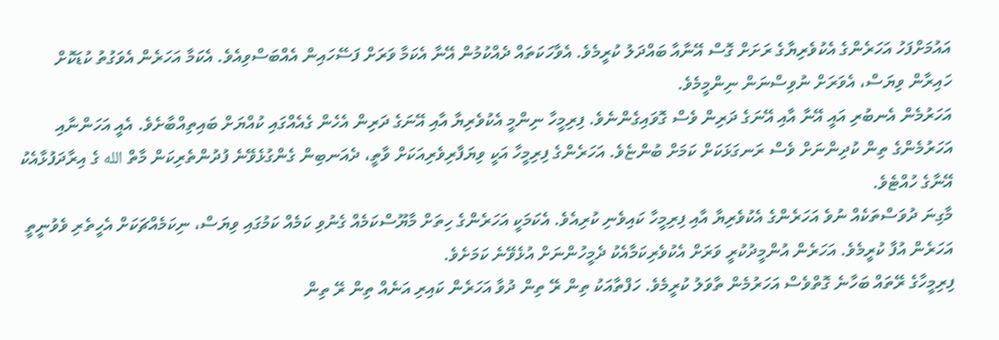އައުމަށްފަހު އަހަރެންގެ އެކުވެރިޔާގެ ރަށަށް ގޮސް އޭނާއާ ބައްދަލު ކުރީމެވެ. އެވާހަކަތައް ދެއްކުމުން އޭނާ އެކަމާ ވަރަށް ފަސޭހައިން އެއްބަސްވިއެވެ. އެކަމާ އަހަރެން އެވަގުތު ކުޑަކޮށް ހައިރާން ވިޔަސް، އެވަރަށް ނުވިސްނަން ނިންމީމެވެ.
އަހަރުމެން އެނބުރި އައީ އޭނާ އާއި އޭނަގެ ދަރިން ވެސް ގޮވައިގެންނެވެ. ފިރިމީހާ ނިންމީ އެކުވެރިޔާ އާއި އޭނަގެ ދަރިން އެހެން ގެއެއްގައި ކުއްޔަށް ބައިތިއްބާށެވެ. އެއީ އަހަންނާއި އަހަރުމެންގެ ތިން ކުދިންނަށް ވެސް ރަނގަޅަކަށް ކަމަށް ބުންޏެވެ. އަހަރެންގެ ފިރިމީހާ އަކީ ވިޔަފާރިވެރިއަކަށް ވާތީ، ދެއަނބިން ގެންގުޅެވޭނެ ފުދުންތެރިކަން މާތް الله ގެ އިރާދަފުޅާއެކު އޭނާގެ ހުއްޓެވެ.
މާގިނަ ދުވަސްތަކެއް ނުވެ އަހަރެންގެ އެކުވެރިޔާ އާއި ފިރިމީހާ ކައިވެނި ކުރިއެވެ. އެކަމަކީ އަހަރެންގެ ހިތަށް މާޔޫސްކަމެއް ގެނުވި ކަމެއް ކަމުގައި ވިޔަސް، ނިކަމެއްޗަކަށް އެހީތެރި ވެވުނީތީ އަހަރެން އުފާ ކުރީމެވެ. އަހަރެން އުންމީދުކުރީ ވަރަށް އެކުވެރިކަމާއެކު ދެމީހުންނަށް އުޅެވޭނެ ކަމަށެވެ.
ފިރިމީހާގެ ރޭތައް ބަހާނެ ގޮތްވެސް އަހަރުމެން ތާވަލު ކުރީމެވެ. ހަފްތާއަކު ތިން ރޭ ތިން ދުވާ އަހަރެން ކައިރި އަނެއް ތިން ރޭ ތިން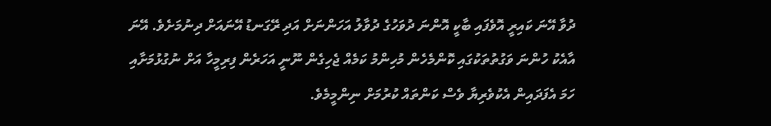ދުވާ އޭނަ ކައިރީ އޮވެފައި ބާކީ އޮންނަ ދުވަހުގެ ދުވާލު އަހަންނަށް އަދި ރޭގަނޑު އޭނައަށް ދިނުމަށެވެ. އޭނަ އާއެކު ހުންނަ ވަގުތުތަކުގައި ކޮންމެހެން މުހިންމު ކަމެއް ޖެހިގެން ނޫނީ އަހަރެން ފިރިމީހާ އަށް ނުގުޅުމަށާއި ހަމަ އެފަދައިން އެކުވެރިޔާ ވެސް ކަންތައް ކުރުމަށް ނިންމީމެވެ.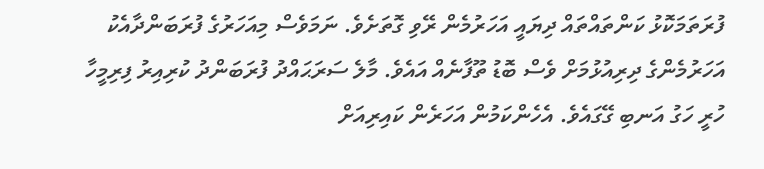ފުރަތަމަކޮޅު ކަންތައްތައް ދިޔައީ އަހަރުމެން ރޭވި ގޮތަށެވެ. ނަމަވެސް މިއަހަރުގެ ފުރަބަންދާއެކު އަހަރުމެންގެ ދިރިއުޅުމަށް ވެސް ބޮޑު ތޫފާނެއް އައެވެ. މާލެ ސަރަޙައްދު ފުރަބަންދު ކުރިއިރު ފިރިމީހާ ހުރީ ހަގު އަނބި ގޭގައެވެ. އެހެންކަމުން އަހަރެން ކައިރިއަށް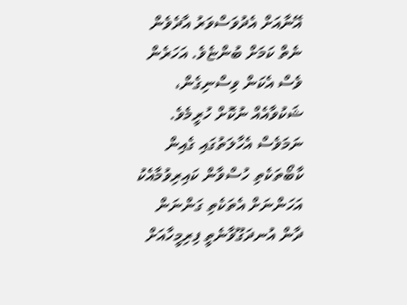އޭނާއަށް އެދުވަސްވަރު އާދެވެން ނެތް ކަމަށް ބުންޏެވެ. އަހަރެން ވެސް އެކަން ވިސްނިގެން، ޝަކުވާއެއް ނުކޮށް ހުރީމެވެ.
ނަމަވެސް އެހާލަތުގައި ގެއިން ކާބޯތަކެތި ހުސްވާން ކައިރިވުމާއެކު އަހަންނަށް އެތަކެތި ގަންނަން ދާން އުނދަގޫވާނެތީ ފިރިމީހާއަށް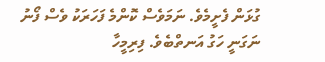ގުޅަން ފެށީމެވެ. ނަމަވެސް ކޮންމެ ފަހަރަކު ވެސް ފޯނު ނަގަނީ ހަގު އަނތްބެވެ. ފިރިމީހާ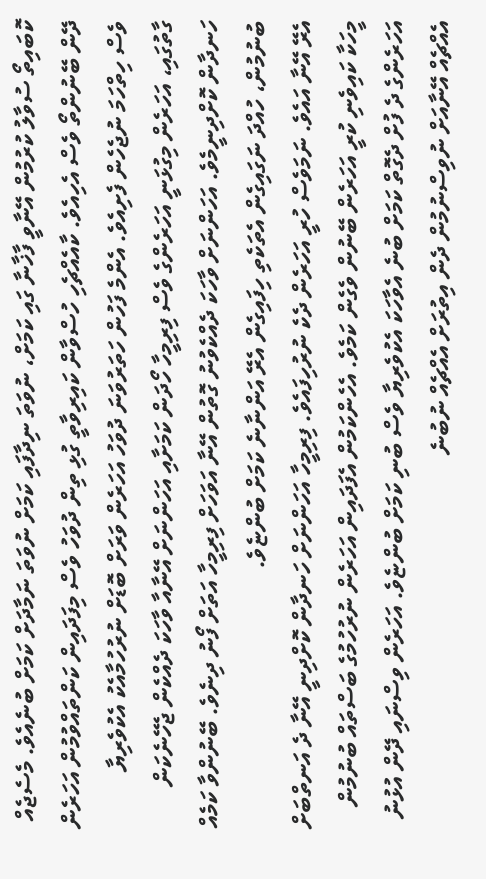ކޮބައިތޯ ސުވާލު ކުރުމުން އޭނާވީ ފާޚާނާ ގައި ކަމަށް، ނުވަތަ ނިދާފައި ކަމަށް ނުވަތަ ނަމާދަށް ކަމަށް ބުނެއެވެ. މެސެޖެއް ދޭން ބޭނުންތޯ ވެސް އެހިއެވެ. ކާއެއްޗެހި ހުސްވާން ކައިރިވާތީ ގުޅި ތިން ދުވަހު ވެސް މިފަދައިން ކަންތައްވުމުން އަހަރެން ވެސް ހިތްހަމަ ނުޖެހެން ފެށިއެވެ. އެންމެ ފަހުން ހަތަރުވަނަ ދުވަހު އަހަރެން ވަރަށް ބޮޑަށް ނުރުހުމާއެކު އެކުވެރިޔާ ގާތުގައި، އަހަރެން މިގުޅަނީ އަހަރެންގެ ވެސް ފިރިމީހާ ހޯދަން ކަމަށާއި އަހަންނަށް އޭނާއާ ވާހަކަ ދެއްކެން ޖެހޭނެކަން ހަނދާން ކޮށްދިނީމެވެ. އަހަންނަށް ވާހަކަ ދެއްކެވުނު ގޮތުން އޭނާ އަވަހަށް ފިރިމީހާ އަތަށް ފޯނު ދިނެވެ. ބޭނުންވާ ކަމެއް ބުނުމުން، ހުއްދަ ނަގައިގެން އެތަކެތި ހިފައިގެން އެރޭ އަންނާނެ ކަމަށް ބުންޏެވެ.
އެރޭ އޭނާ އައެވެ. ނަމަވެސް ހުރީ އަހަރެން ދެކެ ނުރުހިފައެވެ. ފިރިމީހާ އަހަންނަށް ހަނދާން ކޮށްދިނީ އޭނާ ދެ އަނތްބަށް މީހަކާ ކައިވެނި ކުރީ އަހަރެން ބޭނުން ވެގެން ކަމެވެ. އެހެންކަމުން އެފަދައިން އަހަރެން ނުރުހުމުގެ ބަސްތައް ބުނުމުން އަހަރެންގެ ދެ ފުށް ދެގޮތް ކަމަށް ބުނެ އެވާހަކަ އެކުވެރިޔާ ވެސް ބުނި ކަމަށް ބުންޏެވެ. އަހަރެން ވިސްނައި ދޭން އުޅުނު އެއްޗެއް އޭނާއަށް ނުވިސްނުމުން ދެން އިތުރަށް އެއްޗެއް ނުބުނެ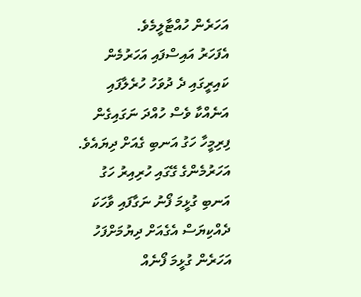އަހަރެން ހުއްޓާލީމެވެ.
އެފަހަރު އައިސްފައި އަހަރުމެން ކައިރީގައި ދެ ދުވަހު ހުރެލާފައި އަނެއްކާ ވެސް ހުއްދަ ނަގައިގެން ފިރިމީހާ ހަގު އަނބި ގެއަށް ދިޔައެވެ. އަހަރުމެންގެ ގޭގައި ހުރިއިރު ހަގު އަނބި ގުޅީމަ ފޯނު ނަގާފައި ވާހަކަ ދެއްކިޔަސް އެގެއަށް ދިޔުމަށްފަހު އަހަރެން ގުޅީމަ ފޯނެއް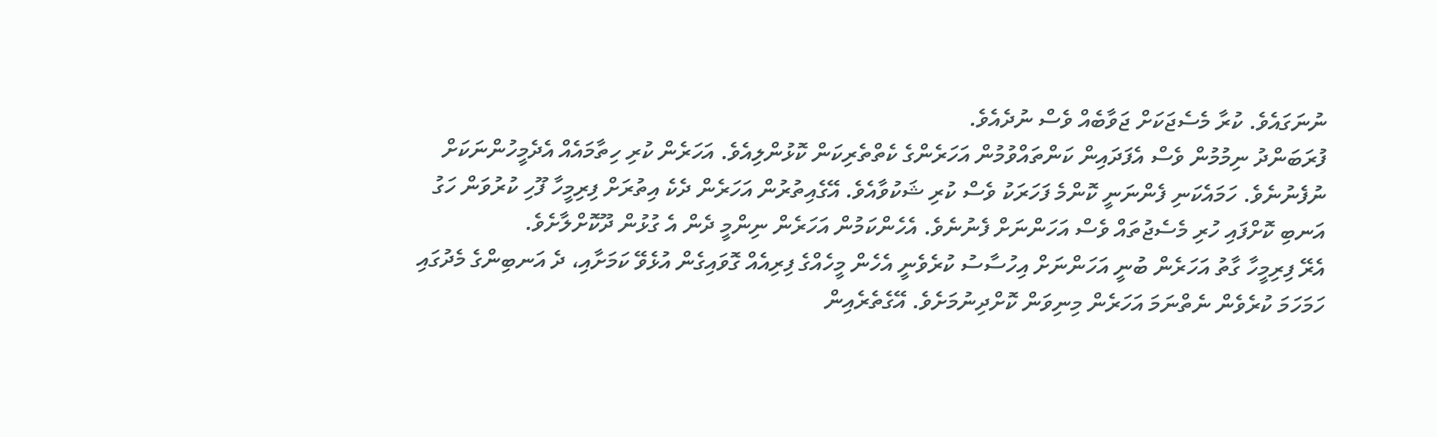ނުނަގައެވެ. ކުރާ މެސެޖަކަށް ޖަވާބެއް ވެސް ނުދެއެވެ.
ފުރަބަންދު ނިމުމުން ވެސް އެފަދައިން ކަންތައްވުމުން އަހަރެންގެ ކެތްތެރިކަން ކޮޅުންލިއެވެ. އަހަރެން ކުރި ހިތާމައެއް އެދެމީހުންނަކަށް ނުފެނުނެވެ. ހަމައެކަނި ފެންނަނީ ކޮންމެ ފަހަރަކު ވެސް ކުރި ޝަކުވާއެވެ. އޭގެއިތުރުން އަހަރެން ދެކެ އިތުރަށް ފިރިމީހާ ފޫހި ކުރުވަން ހަގު އަނބި ކޮށްފައި ހުރި މެސެޖުތައް ވެސް އަހަންނަށް ފެނުނެވެ. އެހެންކަމުން އަހަރެން ނިންމީ ދެން އެ ގުޅުން ދޫކޮށްލާށެވެ.
އެރޭ ފިރިމީހާ ގާތު އަހަރެން ބުނީ އަހަންނަށް އިހުސާސު ކުރެވެނީ އެހެން މީހެއްގެ ފިރިއެއް ގޮވައިގެން އުޅެވޭ ކަމަށާއި، ދެ އަނބިންގެ މެދުގައި ހަމަހަމަ ކުރެވެން ނެތްނަމަ އަހަރެން މިނިވަން ކޮށްދިނުމަށެވެ. އޭގެތެރެއިން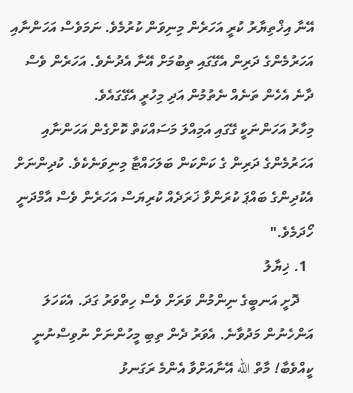އޭނާ އިޚްތިޔާރު ކުރީ އަހަރެން މިނިވަން ކުރުމެވެ. ނަމަވެސް އަހަންނާއި އަހަރުމެންގެ ދަރިން އެގޭގައި ތިބުމަށް އޭނާ އެދުނެވެ. އަހަރެން ވެސް ދާނެ އެހެން ތަނެއް ނެތުމުން އަދި މިހުރީ އެގޭގައެވެ.
މިހާރު އަހަންނަކީ ގޭގައި އަމިއްލަ މަސައްކަތް ކޮށްގެން އަހަންނާއި އަހަރުމެންގެ ދަރިން ގެ ކަންކަން ބަލަހައްޓާ މިނިވަނެކެވެ. ކުދިންނަށް އެކުދިންގެ ބައްޕަ ކުރަންވާ ޚަރަދެއް ކުރިޔަސް އަހަރެން ވެސް އާމްދަނީ ހޯދަމެވެ."
  1. ޚިޔާލު
    ދޮށީ އަނބީގެ ނިންމުން ވަރަށް ވެސް ހިތްވަރު ގަދަ. އެކަހަލަ އަންހެނުން މަދުވާނެ. އެވަރު ދެން ތިބި މީހުންނަށް ނުވިސްނުނީ ކީއްވެބާ! މާތް الله އޭނާއަށްވާ އެންމެ ރަގަނޅު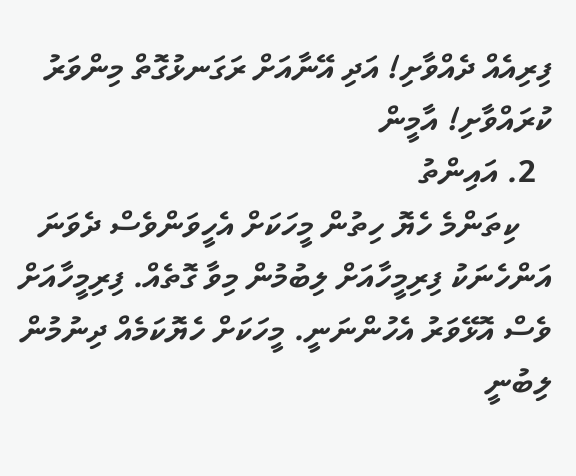ފިރިއެއް ދެއްވާށި! އަދި އޭނާއަށް ރަގަނޅުގޮތް މިންވަރު ކުރައްވާށި! އާމީން
  2. އައިންތު
    ކިތަންމެ ހެޔޮ ހިތުން މީހަކަށް އެހީވަންވެސް ދެވަނަ އަންހެނަކު ފިރިމީހާއަށް ލިބުމުން މިވާ ގޮތެއް. ފިރިމީހާއަށް ވެސް އޮޅޭވަރު އެހުންނަނީ. މީހަކަށް ހެޔޮކަމެއް ދިނުމުން ލިބުނީ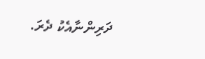ދަރިންނާއެކު ދެރަ.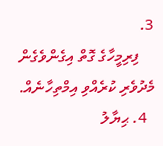3.
    ފިރިމީހާގެ ގޮތް އިގެންވެގެން މެދުވެރި ކުރެއްވި އިމްތިހާނެއް.
  4. ޙިޔާލު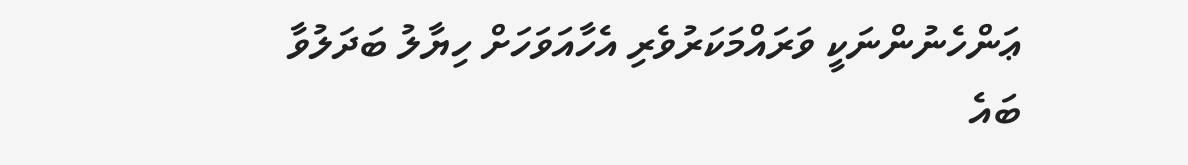ޢަންހެނުންނަކީ ވަރައްމަކަރުވެރި އެހާއަވަހަށް ހިޔާލު ބަދަލުވާ ބައެ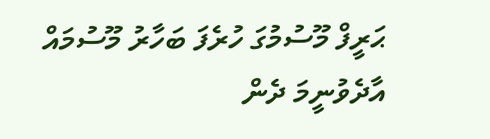ޙަރީފް މޫސުމުގަ ހުރެފަ ބަހާރު މޫސުމައް އާދެވުނީމަ ދެން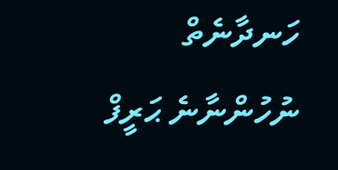ހަނދާނެތް ނުހުންނާނެ ޙަރީފް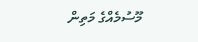މޫސުމެއްގެ މަތިން